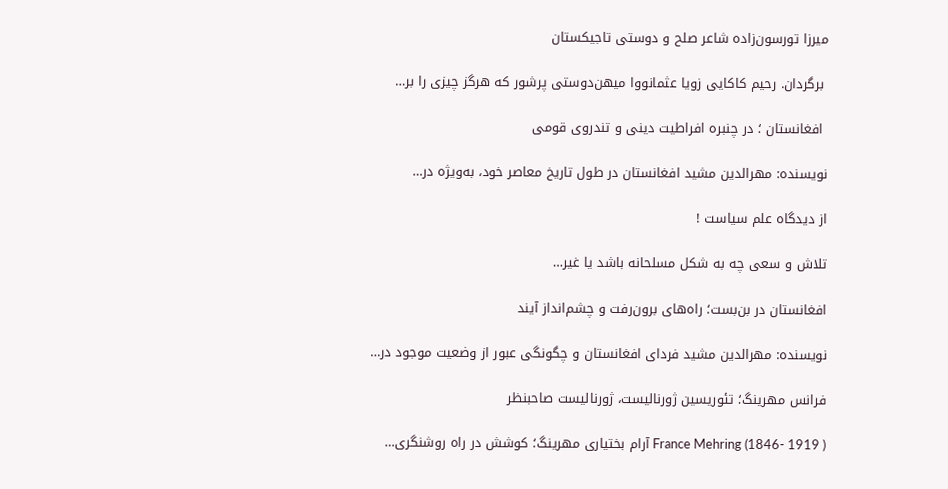میرزا تورسون‌زاده شاعر صلح و دوستی تاجیکستان

 برگردان. رحیم کاکایی زویا عثمانووا میهن‌دوستی پرشور که هرگز چیزی را بر…

 افغانستان ؛ در چنبره افراطیت دینی و تندروی قومی

نویسنده: مهرالدین مشید افغانستان در طول تاریخ معاصر خود، به‌ویژه در…

از دیدگاه علم سیاست !

تلاش و سعی چه به شکل مسلحانه باشد یا غیر…

افغانستان در بن‌بست؛ راه‌های برون‌رفت و چشم‌انداز آیند

نویسنده: مهرالدین مشید فردای افغانستان و چگونگی عبور از وضعیت موجود در…

فرانس مهرینگ؛ تئوریسین ژورنالیست، ژورنالیست صاحبنظر

France Mehring (1846- 1919 ) آرام بختیاری مهرینگ؛ کوشش در راه روشنگری…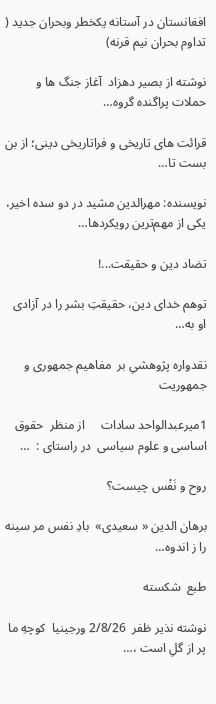افغانستان در آستانه یکخطر وبحران جدید ( تداوم بحران نیم قرنه)

نوشته از بصیر دهزاد  آغاز جنگ ها و حملات پراگنده گروه…

قرائت های تاریخی و فراتاریخی دینی؛ از بن بست تا…

نویسنده: مهرالدین مشید در دو سده اخیر، یکی از مهم‌ترین رویکردها…

تضاد دین و حقیقت...!

توهم خدای دین، حقیقتِ بشر را در آزادی او به…

نقدواره پژوهشیِ بر  مفاهیم جمهوری و جمهوریت

1میرعبدالواحد سادات     از منظر  حقوق اساسی و علوم سیاسی  در راستای :  …

روح و نَفْس چیست؟

برهان الدین « سعیدی»  بادِ نفس مر سینه را ز اندوه…

طبع  شکسته

نوشته نذیر ظفر  2/8/26 ورجینیا  كوچهِ ما پر از گلِ است ،…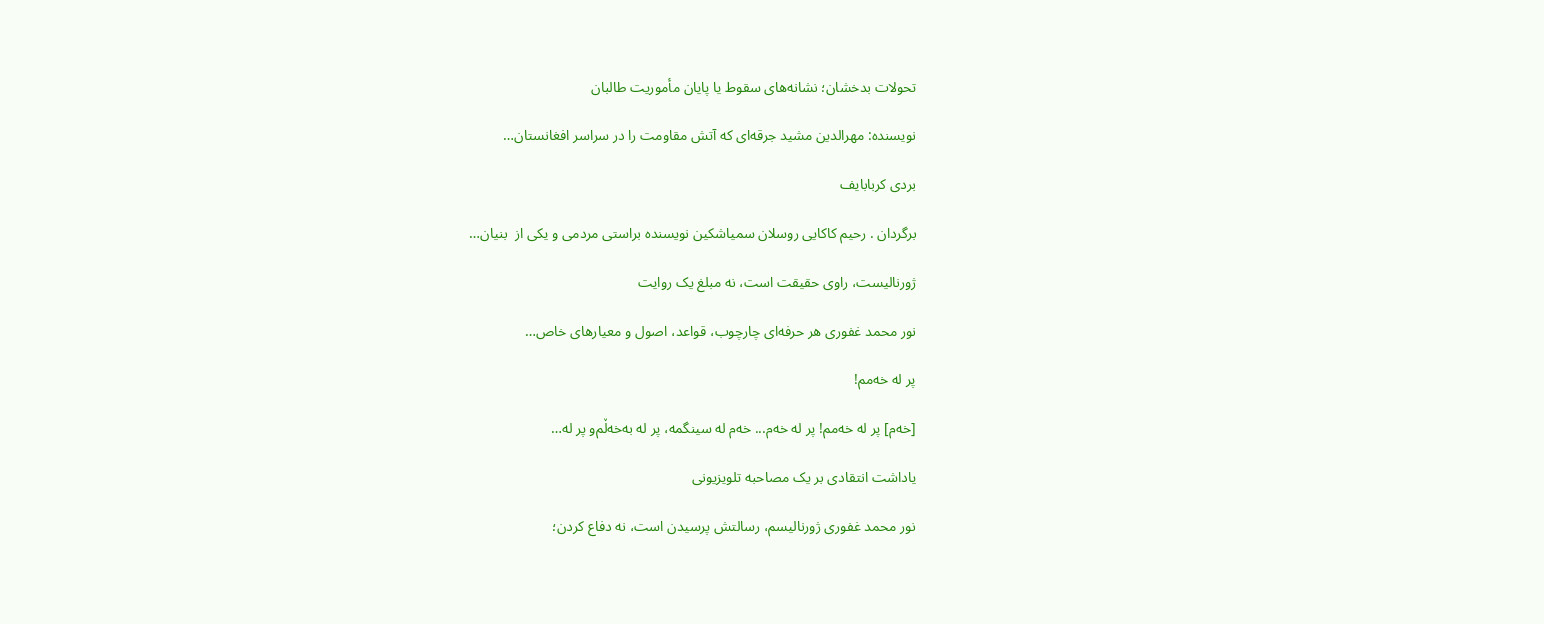تحولات بدخشان؛ نشانه‌های سقوط یا پایان مأموریت طالبان

نویسنده: مهرالدین مشید جرقه‌ای که آتش مقاومت را در سراسر افغانستان…

بردی کربابایف

برگردان . رحیم کاکایی روسلان سمیاشکین نویسنده براستی مردمی و یکی از  بنیان…

ژورنالیست، راوی حقیقت است، نه مبلغ یک روایت

نور محمد غفوری هر حرفه‌ای چارچوب، قواعد، اصول و معیارهای خاص…

پر له خەمم!

[خه‌م] پر له خەمم! پر لە خەم... خەم له سینگمە، پر لە بەخەڵم‌و پر لە…

یاداشت انتقادی بر یک مصاحبه تلویزیونی

نور محمد غفوری ژورنالیسم، رسالتش پرسیدن است، نه دفاع کردن؛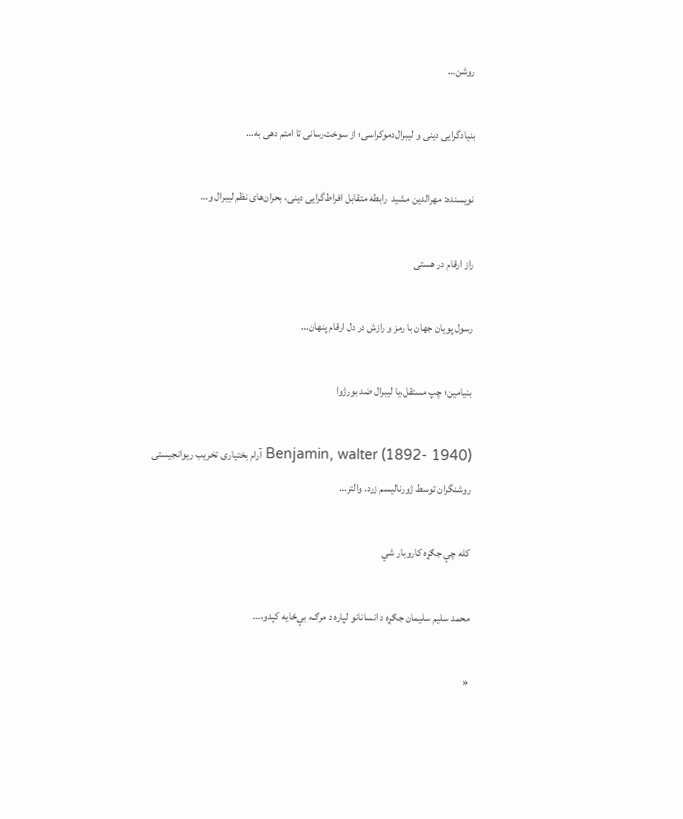روشن…

بنیادگرایی دینی و لیبرال‌دموکراسی؛ از سوخت‌رسانی تا امتم دهی به…

نویسنده: مهرالدین مشید  رابطه متقابل افراط‌گرایی دینی، بحران‌های نظم لیبرال و…

راز ارقام در هستی

رسول پویان جهان با رمز و رازش در دل ارقام پنهان…

بنیامین؛ چپ مستقل،یا لیبرال ضد بورژوا

Benjamin, walter (1892- 1940) آرام بختیاری تخریب ریوانجیستی روشنگران توسط ژورنالیسم زرد. والتر…

کله چې جګړه کاروبار شي

محمد سليم سليمان جګړه د انسانانو لپاره د مرګ، بې‌ځایه کېدو،…

«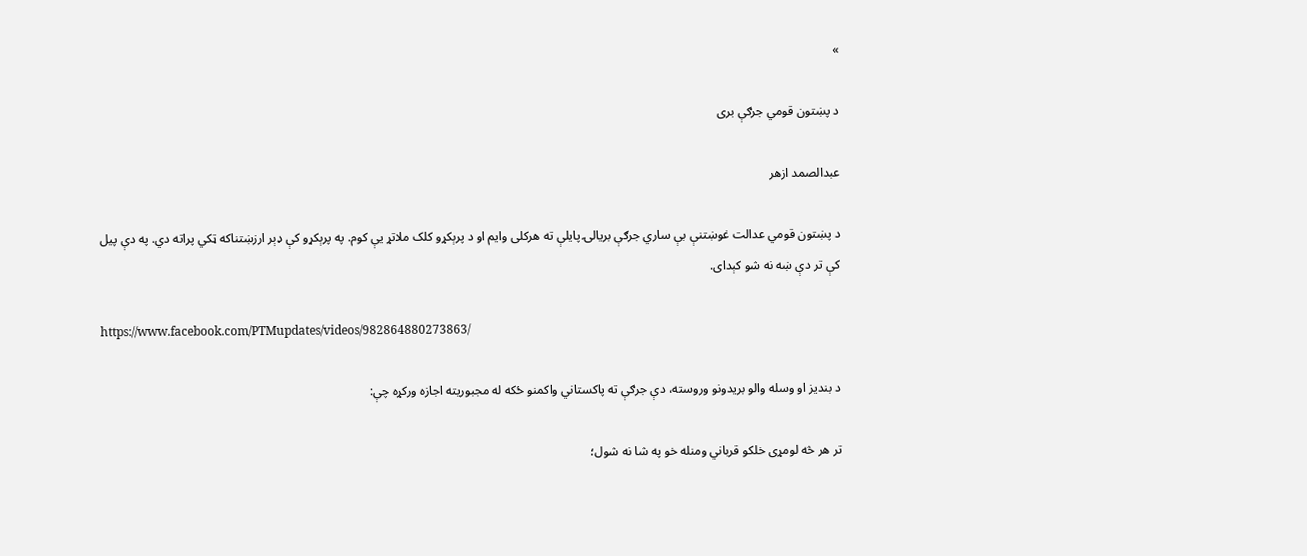»

د پښتون قومي جرګې بری

عبدالصمد ازهر

د پښتون قومي عدالت غوښتنې بې ساري جرګې بريالۍ پايلې ته هرکلی وايم او د پرېکړو کلک ملاتړ يې کوم. په پرېکړو کې ډېر ارزښتناکه ټکي پراته دي. په دې پيل کې تر دې ښه نه شو کېدای.

https://www.facebook.com/PTMupdates/videos/982864880273863/

د بنديز او وسله والو بريدونو وروسته، دې جرګې ته پاکستاني واکمنو ځکه له مجبوريته اجازه ورکړه چې:

تر هر څه لومړی خلکو قرباني ومنله خو په شا نه شول؛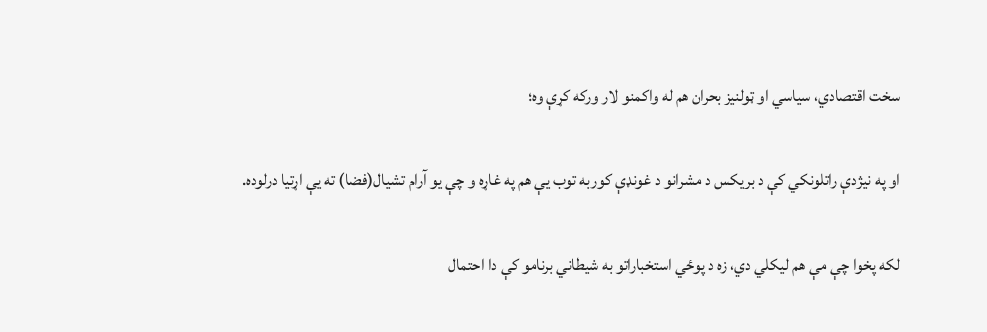سخت اقتصادي، سياسي او ټولنيز بحران هم له واکمنو لار ورکه کړې وه؛

او په نيژدې راتلونکي کې د بريکس د مشرانو د غونډې کوربه توب يې هم په غاړه و چې يو آرام تشيال(فضا) ته يې اړتيا درلوده.

لکه پخوا چې مې هم ليکلي دي، زه د پوځي استخباراتو به شيطاني برنامو کې دا احتمال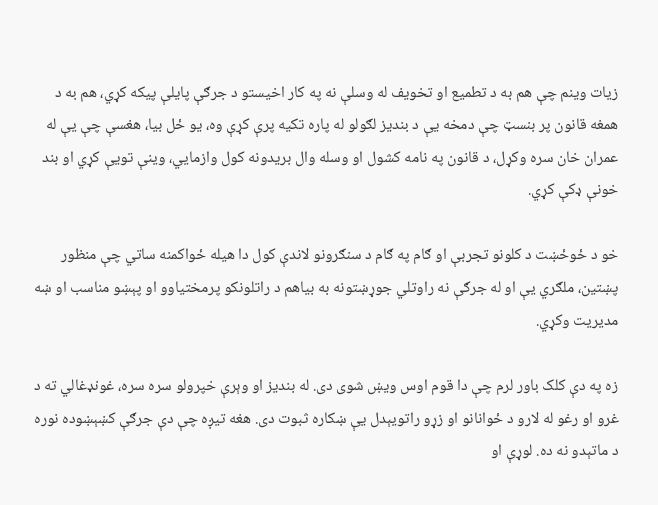زيات وينم چې هم به د تطميع او تخويف له وسلې نه په کار اخيستو د جرګې پايلې پيکه کړي، هم به د همغه قانون پر بنسټ چې دمخه يې د بنديز لګولو له پاره تکيه پرې کړې وه، يو ځل بيا، هغسې چې يې له عمران خان سره وکړل، د قانون په نامه کشول او وسله وال بريدونه کول وازمايي، وينې تويې کړي او بند خونې ډکې کړي.

خو د ځوځښت د کلونو تجربې او ګام په ګام د سنګرونو لاندې کول دا هيله ځواکمنه ساتي چې منظور پښتين، ملګري يې او له جرګې نه راوتلي جوړښتونه به بياهم د راتلونکو پرمختياوو او پېښو مناسب او ښه مديريت وکړي.

زه په دې کلک باور لرم چې دا قوم اوس ويښ شوی دی. له بنديز او وېرې خپرولو سره سره، غونډغالي ته د غرو او رغو له لارو د ځوانانو او زړو راتويېدل يې ښکاره ثبوت دی. هغه تيږه چې دې جرګې کښېښوده نوره د ماتېدو نه ده. لوړې او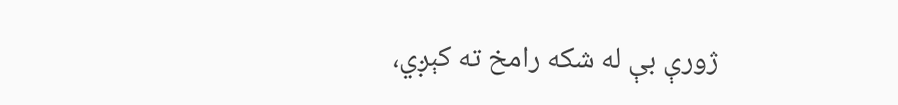ژورې بې له شکه رامخ ته کېږي،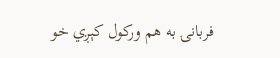فربانۍ به هم ورکول کېږي خو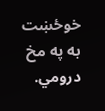خوځښت به په مخ درومي.